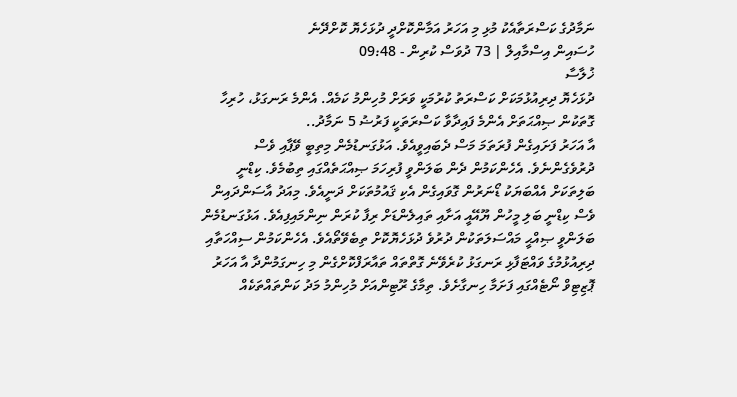ނަމާދުގެ ކަސްރަތާއެކު މުޅި މި އަހަރު އަމާންކޮށްދީ ދުޅަހެޔޮ ކޮށްދޭނެ
ހުސައިން އިސްމާއިލް | 73 ދުވަސް ކުރިން - 09:48
ޚުލާސާ
ދުޅަހެޔޮ ދިރިއުޅުމަކަށް ކަސްރަތު ކުރުމަކީ ވަރަށް މުހިންމު ކަމެއް. އެންމެ ރަނގަޅު، ހުރިހާ ގޮތަކުން ޞިއްޙަތަށް އެންމެ ފައިދާވާ ކަސްރަތަކީ ފަރުޟު 5 ނަމާދު..
އާ އަހަރު ފަށައިގެން ފުރަތަމަ މަސް ދެބައިވީއެވެ. އަޅުގަނޑުމެން މިތިބީ ވޭޕާއި ވެސް ދުރުވެގެންނެވެ. އެހެންކަމުން ދެން ބަލަންވީ ފުރިހަމަ ޞިއްޙަތެއްގައި ތިބުމެވެ. ކިޑްނީ ބަލިތަކަށް އެއްބަޔަކު ޑޯނަރުން ގޮވައިގެން އެކި ޤައުމުތަކަށް ދަނީއެވެ. މިއަދު އާސަންދައިން ވެސް ކިޑްނީ ބަލި މީހުން ޔޫއޭއީ އަށާއި ތައިލެންޑަށް ރިފާ ކުރަން ނިންމައިފިއެވެ. އަޅުގަނޑުމެން ބަލަންވީ ޞިއްޙީ މައްސަލަތަކުން ދުރުވެ ދުޅަހެޔޮކޮށް ތިބެވޭތޯއެވެ. އެހެންކަމުން ސިއްހަތާއި ދިރިއުޅުމުގެ ވައްޓަފާޅި ރަނގަޅު ކުރެވޭނެ ގޮތްތައް ތައާރަފްކޮށްގެން މި ހިނގަމުންދާ އާ އަހަރު ޕޮޒިޓިވް ނޯޓެއްގައި ފަށަމާ ހިނގާށެވެ. ތިމާގެ ރޫޓިންއަށް މުހިންމު މަދު ކަންތައްތަކެއް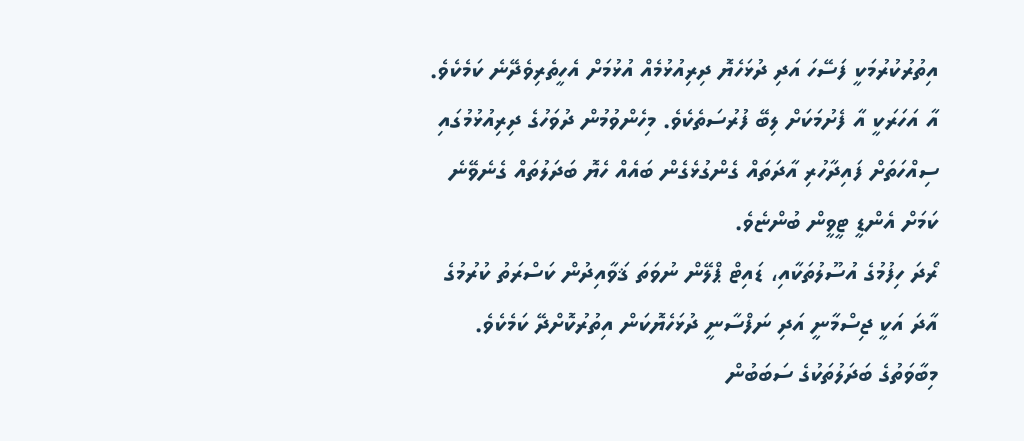އިތުރުކުރުމަކީ ފަސޭހަ އަދި ދުޅަހެޔޮ ދިރިއުޅުމެއް އުޅުމަށް އެހީތެރިވެދޭނެ ކަމެކެވެ.
އާ އަހަރަކީ އާ ފެށުމަކަށް ލިބޭ ފުރުސަތެކެވެ. މިހެންވުމުން ދުވަހުގެ ދިރިއުޅުމުގައި ސިއްހަތަށް ފައިދާހުރި އާދަތައް ގެންގުޅެގެން ބައެއް ހެޔޮ ބަދަލުތައް ގެނެވޭނެ ކަމަށް އެންޑީ ޓީވީން ބުންޏެވެ.
ރޯދަ ހިފުމުގެ އުސޫލުތަކާއި، ޑައިޓް ޕްލޭން ނުވަތަ ޤަވާއިދުން ކަސްރަތު ކުރުމުގެ އާދަ އަކީ ޖިސްމާނީ އަދި ނަފްސާނީ ދުޅަހެޔޮކަން އިތުރުކޮށްދޭ ކަމެކެވެ.
މިބާވަތުގެ ބަދަލުތަކުގެ ސަބަބުން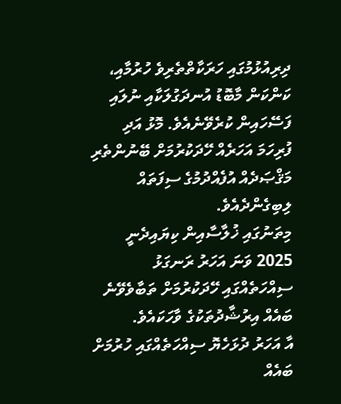ދިރިއުޅުމުގައި ހަރަކާތްތެރިވެ ހުރުމާއި، ކަންކަން މާބޮޑު އުނދަގުލަކާއި ނުލައި ފަސޭހައިން ކުރެވޭނެއެވެ. މޮޅު އަދި ފުރިހަމަ އަހަރެއް ހޭދަކުރުމަށް ބޭނުންތެރި މަޤްޞަދެއް އުފެއްދުމުގެ ސިފަތައް ލިބިގެންދެއެވެ.
މިތަނުގައި ޚުލާސާއިން ކިޔައިދެނީ 2025 ވަނަ އަހަރު ރަނގަޅު ސިއްހަތެއްގައި ހޭދަކުރުމަށް ތަބާވެވޭނެ ބައެއް އިރުޝާދުތަކުގެ ވާހަކައެވެ.
އާ އަހަރު ދުޅަހެޔޮ ސިއްހަތެއްގައި ހުރުމަށް ބައެއް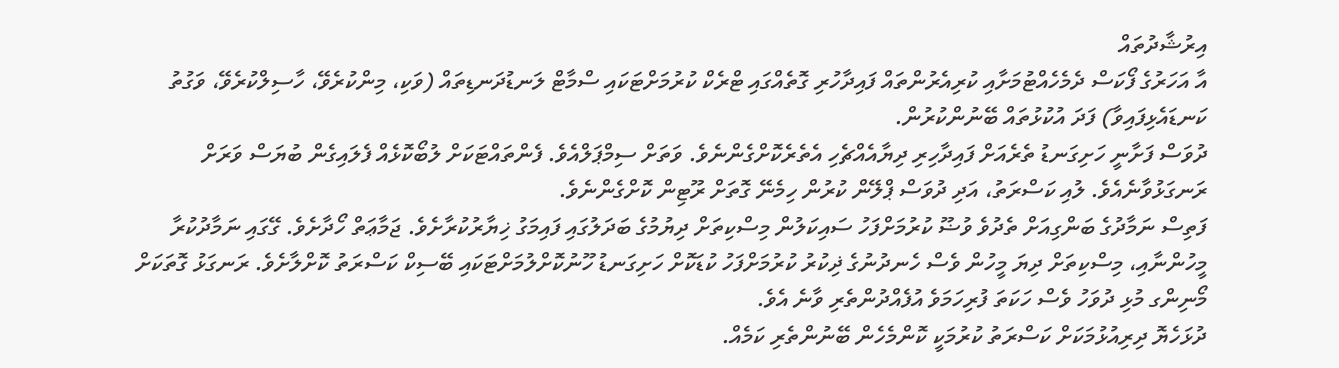އިރުޝާދުތައް
އާ އަހަރުގެ ފޯކަސް ދެމެހެއްޓުމަށާއި ކުރިއެރުންތައް ފައިދާހުރި ގޮތެއްގައި ޓްރެކް ކުރުމަށްޓަކައި ސްމާޓް ލަނޑުދަނޑިތައް (ވަކި، މިންކުރެވޭ، ހާސިލްކުރެވޭ، ވަގުތު ކަނޑައެޅިފައިވާ) ފަދަ އުކުޅުތައް ބޭނުންކުރުން.
ދުވަސް ފަށާނީ ހަށިގަނޑު ތެރެއަށް ފައިދާހިރި ދިޔާއެއްޗެހި އެތެރެކޮށްގެންނެވެ. ވަތަށް ސިމްޕަލްއެވެ. ފެންތައްޓަކަށް ލުބޯކޮޅެއް ފެލައިގެން ބުޔަސް ވަރަށް ރަނގަޅުވާނެއެވެ. ލުއި ކަސްރަތު، އަދި ދުވަސް ޕްލޭން ކުރުން ހިމެނޭ ގޮތަށް ރޫޓިން ކޮށްގެންނެވެ.
ފަތިސް ނަމާދުގެ ބަންގިއަށް ތެދުވެ ވުޟޫ ކުރުމަށްފަހު ސައިކަލުން މިސްކިތަށް ދިޔުމުގެ ބަދަލުގައި ފައިމަގު ޚިޔާރުކުރާށެވެ. ޖަމާޢަތް ހޯދާށެވެ. ގޭގައި ނަމާދުކުރާ މީހުންނާއި، މިސްކިތަށް ދިޔަ މީހުން ވެސް ހެނދުނުގެ ޛިކުރު ކުރުމަށްފަހު ކުޑަކޮށް ހަށިގަނޑު ހޫނުކޮށްލުމަށްޓަކައި ބޭސިކް ކަސްރަތު ކޮށްލާށެވެ. ރަނގަޅު ގޮތަކަށް މޯނިންގ މުޅި ދުވަހު ވެސް ހަކަތަ ފުރިހަމަވެ އުފެއްދުންތެރި ވާނެ އެވެ.
ދުޅަހެޔޮ ދިރިއުޅުމަކަށް ކަސްރަތު ކުރުމަކީ ކޮންމެހެން ބޭނުންތެރި ކަމެއް.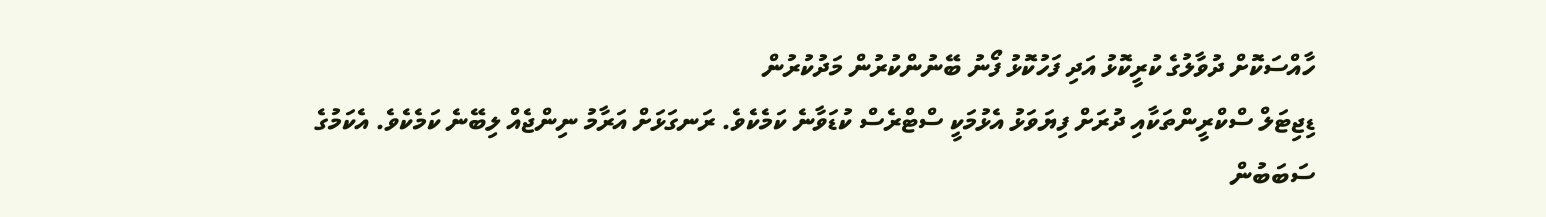ހާއްސަކޮށް ދުވާލުގެ ކުރީކޮޅު އަދި ފަހުކޮޅު ފޯނު ބޭނުންކުރުން މަދުކުރުން
ޑިޖިޓަލް ސްކްރީންތަކާއި ދުރަށް ފިޔަވަޅު އެޅުމަކީ ސްޓްރެސް ކުޑަވާނެ ކަމެކެވެ. ރަނގަޅަށް އަރާމު ނިންޖެއް ލިބޭނެ ކަމެކެވެ. އެކަމުގެ ސަބަބުން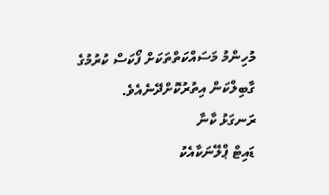މުހިންމު މަސައްކަތްތަކަށް ފޯކަސް ކުރުމުގެ ގާބިލްކަން އިތުރުކޮށްދޭނެއެވެ.
ރަނގަޅު ކާނާ
ޑައިޓް ޕްލޭނަކާއެކު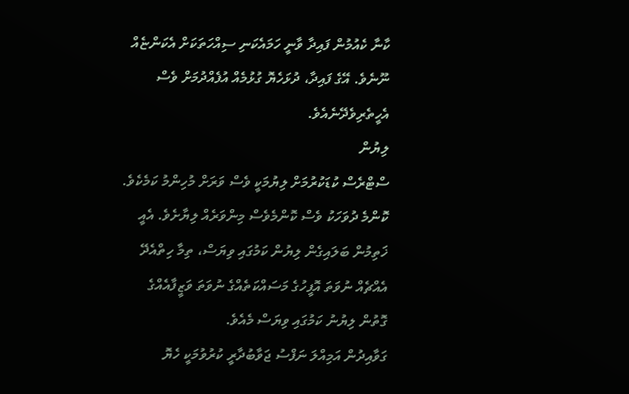ކާނާ ކެއުމުން ފައިދާ ވާނީ ހަމައެކަނި ސިއްހަތަކަށް އެކަންޏެއް ނޫނެވެ. އޭގެ ފައިދާ، ދުޅަހެޔޮ ގުޅުމެއް އުފެއްދުމަށް ވެސް އެހީތެރިވެދޭނެއެވެ.
ލިޔުން
ސްޓްރެސް ކުޑަކުރުމަށް ލިޔުމަކީ ވެސް ވަރަށް މުހިންމު ކަމެކެވެ.
ކޮންމެ ދުވަހަކު ވެސް ކޮންމެވެސް މިންވަރެއް ލިޔާށެވެ. އެއީ ޚަތިމުން ބަލައިގެން ލިޔުން ކަމުގައި ވިޔަސް، ތިމާ ހިތްއެދޭ އެއްޗެއް ނުވަތަ އޮފީހުގެ މަސައްކަތެއްގެ ނުވަތަ ވަޒީފާއެއްގެ ގޮތުން ލިޔުނު ކަމުގައި ވިޔަސް މެއެވެ.
ގަވާއިދުން އަމިއްލަ ނަފްސު ޖަވާބުދާރީ ކުރުވުމަކީ ހެޔޮ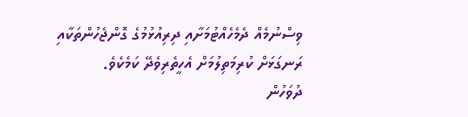ވިސްނުމެއް ދެމެހެއްޓުމަށާއި ދިރިއުޅުމުގެ ގޮންޖެހުންތަކާއި ރަނގަޅަށް ކުރިމަތިލުމަށް އެހީތެރިވެދޭ ކަމެކެވެ.
ދުވަހުން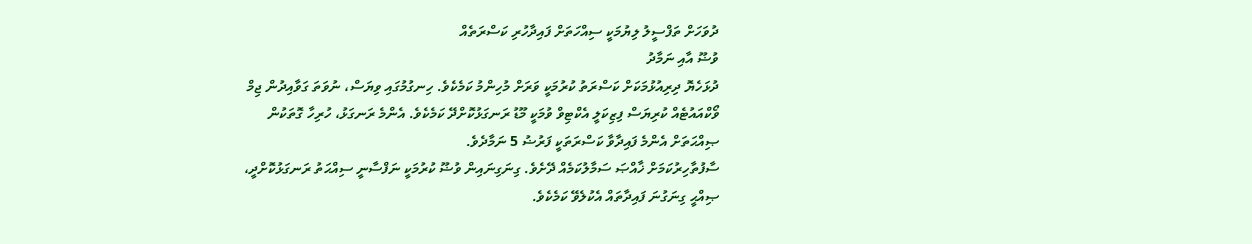ދުވަހަށް ތަފްސީލު ލިޔުމަކީ ސިއްހަތަށް ފައިދާހުރި ކަސްރަތެއް
ވުޟޫ އާއި ނަމާދު
ދުޅަހެޔޮ ދިރިއުޅުމަކަށް ކަސްރަތު ކުރުމަކީ ވަރަށް މުހިންމު ކަމެކެވެ. ހިނގުމުގައި ވިޔަސް، ނުވަތަ ގަވާއިދުން ޖިމް ވޯކްއައުޓެއް ކުރިޔަސް ފިޒިކަލީ އެކްޓިވް ވުމަކީ މޫޑު ރަނގަޅުކޮށްދޭ ކަމެކެވެ. އެންމެ ރަނގަޅު، ހުރިހާ ގޮތަކުން ޞިއްޙަތަށް އެންމެ ފައިދާވާ ކަސްރަތަކީ ފަރުޟު 5 ނަމާދެވެ.
ސާފުތާހިރުކަމަށް ޚާއްޞަ ސަމާލުކަމެއް ދޭށެވެ. ގިނަގިނައިން ވުޟޫ ކުރުމަކީ ނަފްސާނީ ސިއްޙަތު ރަނގަޅުކޮށްދީ، ޞިއްޙީ ގިނަގުނަ ފައިދާތައް އެކުލެވޭ ކަމެކެވެ.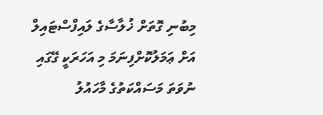މިބުނި ގޮތަށް ޚުލާސާގެ ލައިފްސްޓައިލް އަށް ޢަމަލުކޮށްފިނަމަ މި އަހަރަކީ ގޭގައި ނުވަތަ މަސައްކަތުގެ މާހައުލު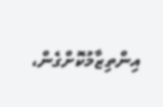އިންތިޒާމުކޮށްގެން،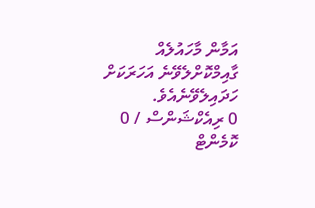އަމާން މާހައުލެއް ގާއިމްކޮށްލެވޭނެ އަހަރަކަށް ހަދައިލެވޭނެއެވެ.
0 ރިއެކްޝަންސް / 0 ކޮމެންޓް